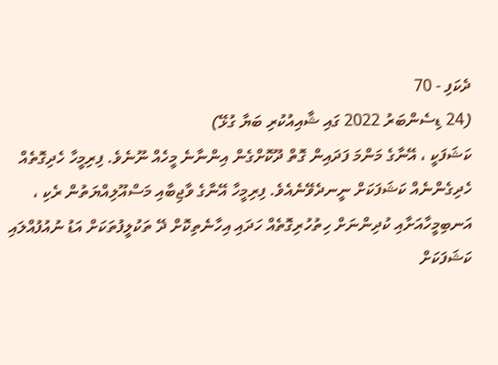ދެކަފި - 70
(24 ޑިސެންބަރު 2022 ގައި ޝާއިއުކުރި ބަޔާ ގުޅޭ)
ކަޝަފަކީ ، އޭނާގެ މަންމަ ފަދައިން ގޮތް ދޫކޮށްގެން އިންނާނެ މީހެއް ނޫނެވެ. ފިރިމީހާ ހެދިގޮތެއް ހެދިގެންނެއް ކަޝަފަކަށް ނީނދެވޭނެއެވެ. ފިރިމީހާ އޭނާގެ ވާޖިބާއި މަސްއޫލިއްޔަތުން ރެކި ، އަނބިމީހާއަށާއި ކުދިންނަށް ހިތުހުރިގޮތެއް ހަދައި އިހާނެތިކޮށް ދޭ ތަކުލީފުތަކަށް އަޑު ނުއުފުއްލައި ކަޝަފަކަށް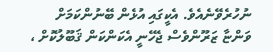ނުހުރެވޭނެއެވެ. އެކީގައި އުޅެން ބޭނުންކަމަށް ވަންޏާ ޒަރޫންވެސް ޖެހޭނީ އެކަންކަން ޤަބޫލުކޮށް ،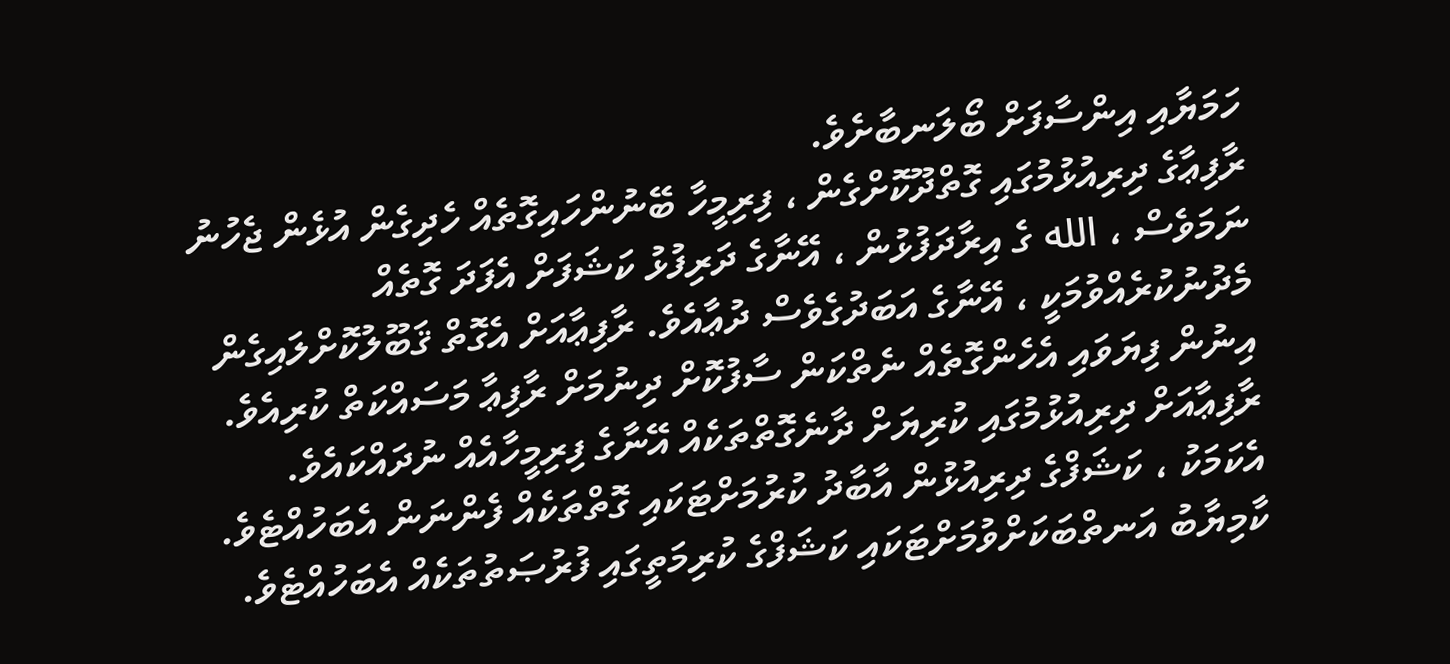ހަމަޔާއި އިންސާފަށް ބޯލަނބާށެވެ.
ރާފިޢާގެ ދިރިއުޅުމުގައި ގޮތްދޫކޮށްގެން ، ފިރިމީހާ ބޭނުންހައިގޮތެއް ހެދިގެން އުޅެން ޖެހުނު ނަމަވެސް ، الله ގެ އިރާދަފުޅުން ، އޭނާގެ ދަރިފުޅު ކަޝަފަށް އެފަދަ ގޮތެއް މެދުނުކުރެއްވުމަކީ ، އޭނާގެ އަބަދުގެވެސް ދުޢާއެވެ. ރާފިޢާއަށް އެގޮތް ޤަބޫލުކޮށްލައިގެން އިނުން ފިޔަވައި އެހެންގޮތެއް ނެތްކަން ސާފުކޮށް ދިނުމަށް ރާފިޢާ މަސައްކަތް ކުރިއެވެ. ރާފިޢާއަށް ދިރިއުޅުމުގައި ކުރިޔަށް ދާނެގޮތްތަކެއް އޭނާގެ ފިރިމީހާއެއް ނުދައްކައެވެ. އެކަމަކު ، ކަޝަފްގެ ދިރިއުޅުން އާބާދު ކުރުމަށްޓަކައި ގޮތްތަކެއް ފެންނަން އެބަހުއްޓެވެ. ކާމިޔާބު އަނތްބަކަށްވުމަށްޓަކައި ކަޝަފްގެ ކުރިމަތީގައި ފުރުޞަތުތަކެއް އެބަހުއްޓެވެ.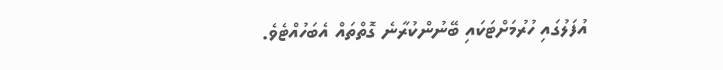އުފަލުގައި ހުރުމަށްޓަކައި ބޭނުންކުރާނެ ގޮތްތައް އެބަހުއްޓެވެ.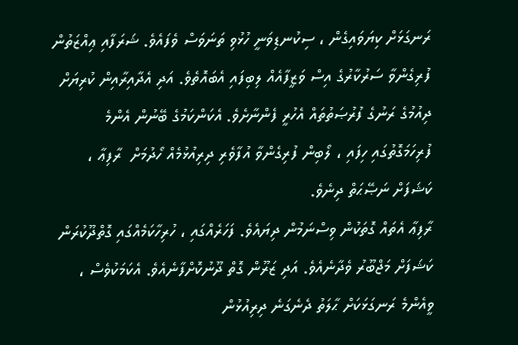ރަނގަޅަށް ކިޔަވައިގެން ، ސިކުނޑިވަނީ ހުޅުވި ތަނަވަސް ވެފައެވެ. ޝަރަފާއި ޢިއްޒަތުން ފުރިގެންވާ ސަރުކާރުގެ އިސް ވަޒީފާއެއް ލިބިފައި އެބައޮތެވެ. އަދި އެދާއިރާއިން ކުރިޔަށް ދިއުމުގެ ރަނުގެ ފުރުޞަތުތައް އެހުރީ ފެންނާށެވެ. އެކަންކަމުގެ ބޭނުން އެންމެ ފުރިހަމަގޮތުގައި ހިފައި ، ލޯބިން ފުރިގެންވާ އުފާވެރި ދިރިއުޅުމެއް ހޯދުމަށް  ރާފިޢާ ، ކަޝަފަށް ނަޞޭޙަތް ދިނެވެ.
ރާފިޢާ އެތައް ގޮތަކުން ވިސްނަމުން ދިޔައެވެ. ފަހަރެއްގައި ، ހުރިހާކަމެއްގައި ގޮތްދޫކުރަން ކަޝަފަށް މަޖްބޫރު ވެދާނެއެވެ. އަދި ޒަރޫން ގޮތް ދޫނުކޮށްފާނެއެވެ. އެކަމަކުވެސް ، ވީއެންމެ ރަނގަޅަކަށް ޙާލަތު ދެނެގަނެ ދިރިއުޅުން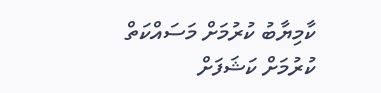ކާމިޔާބު ކުރުމަށް މަސައްކަތް ކުރުމަށް ކަޝަފަށް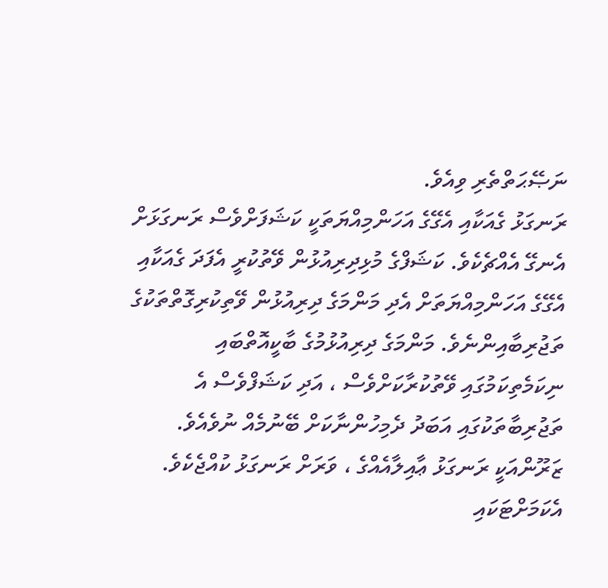ނަޞޭޙަތްތެރި ވިއެވެ.
ރަނގަޅު ގެއަކާއި އެގޭގެ އަހަންމިއްޔަތަކީ ކަޝަފަށްވެސް ރަނގަޅަށް އެނގޭ އެއްޗެކެވެ. ކަޝަފްގެ މުޅިދިރިއުޅުން ވޭތުކުރީ އެފަދަ ގެއަކާއި އެގޭގެ އަހަންމިއްޔަތަށް އެދި މަންމަގެ ދިރިއުޅުން ވޭތިކުރިގޮތްތަކުގެ ތަޖުރިބާއިންނެވެ. މަންމަގެ ދިރިއުޅުމުގެ ބާކީއޮތްބައި ނިކަމެތިކަމުގައި ވޭތުކުރާކަށްވެސް ، އަދި ކަޝަފްވެސް އެ ތަޖުރިބާތަކުގައި އަބަދު ދެމިހުންނާކަށް ބޭނުމެއް ނުވެއެވެ.
ޒަރޫންއަކީ ރަނގަޅު ޢާއިލާއެއްގެ ، ވަރަށް ރަނގަޅު ކުއްޖެކެވެ. އެކަމަށްޓަކައި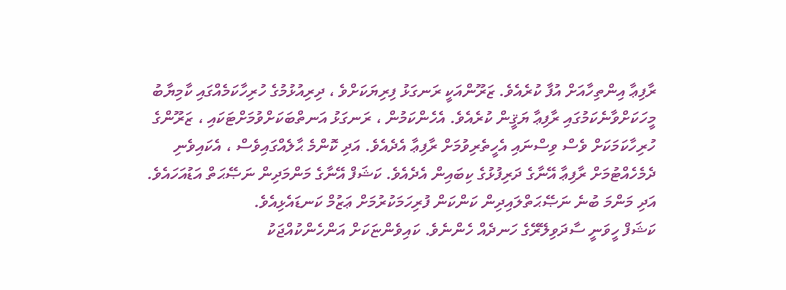ރާފިޢާ އިންތިހާއަށް އުފާ ކުރެއެވެ. ޒަރޫންއަކީ ރަނގަޅު ފިރިޔަކަށްވެ ، ދިރިއުޅުމުގެ ހުރިހާކަމެއްގައި ކާމިޔާބު މީހަކަށްވާނެކަމުގައި ރާފިޢާ ޔަޤީން ކުރެއެވެ. އެހެންކަމުން ، ރަނގަޅު އަނތްބަކަށްވުމަށްޓަކައި ، ޒަރޫންގެ ހުރިހާކަމަކަށް ވެސް ވިސްނައި އެހީތެރިވުމަށް ރާފިޢާ އެދެއެވެ. އަދި ކޮންމެ ޙާލެއްގައިވެސް ، އެކައިވެނި ދެމެހެއްޓުމަށް ރާފިޢާ އޭނާގެ ދަރިފުޅުގެ ކިބައިން އެދެއެވެ. ކަޝަފް އޭނާގެ މަންމަދިން ނަޞޭޙަތް އަޑުއަހައެވެ. އަދި މަންމަ ބުނެ ނަޞޭޙަތްލައިދިން ކަންކަން ފުރިހަމަކުރުމަށް ޢަޒުމް ކަނޑައެޅިއެވެ.
ކަޝަފް ހީވަނީ ސާދަވިލޭރޭގެ ހަނދެއް ހެންނެވެ. ކައިވެންޏަކަށް އަންހެންކުއްޖަކު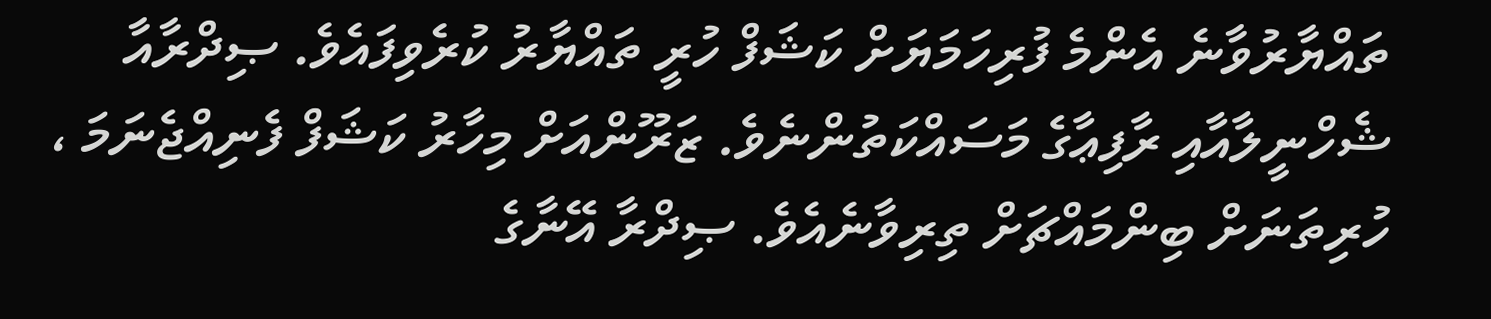ތައްޔާރުވާނެ އެންމެ ފުރިހަމަޔަށް ކަޝަފް ހުރީ ތައްޔާރު ކުރެވިފައެވެ. ޞިދްރާއާ ޝެހްނީލާއާއި ރާފިޢާގެ މަސައްކަތުންނެވެ. ޒަރޫންއަށް މިހާރު ކަޝަފް ފެނިއްޖެނަމަ ، ހުރިތަނަށް ބިންމައްޗަށް ތިރިވާނެއެވެ. ޞިދްރާ އޭނާގެ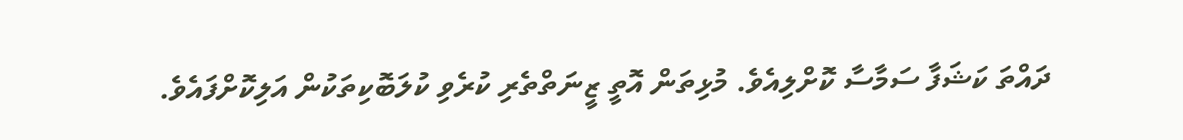ދައްތަ ކަޝަފާ ސަމާސާ ކޮށްލިއެވެ. މުޅިތަން އޮތީ ޒީނަތްތެރި ކުރެވި ކުލަބޮކިތަކުން އަލިކޮށްފައެވެ.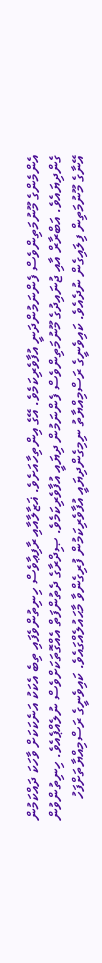އެންމެންގެ މޫނުމަތިންވެސް ފެންނަމުންދަނީ އުފާވެރިކަމެވެ. އޭގެ އިންތިހާއަށެވެ. ޣަޒާލާއާއި ރާފިޢާވެސް ހިނިތުންވެފައި ތިބެ އެކަކު އަނެކަކަށް ވާހަކަ ދައްކަމުން ގެންދިޔައެވެ. އަބްރާރް އާއި ޖުނައިދުގެ މޫނުމަތިންވެސް ފެންނަމުން ދިޔައީ އުފާވެރިކަމެވެ. ޞިދްރާގެ ދެތުންފަތް އެއްގޮތަކަށްވެސް ނުލެއްޕެއެވެ. ހިނިތުންވުން އޭނާގެ މޫނުމަތިން ފިލައިގެން ނުދެއެވެ. ކައިވެނީގެ ރަސްމިއްޔާތު ނިމިގެންދިޔައީ އުފާވެރިކަމުން ފުރިގެންވާ މާޙައުލެއްގައެވެ. ކައިވެނީގެ ރަސްމިއްޔާތަށްފަހު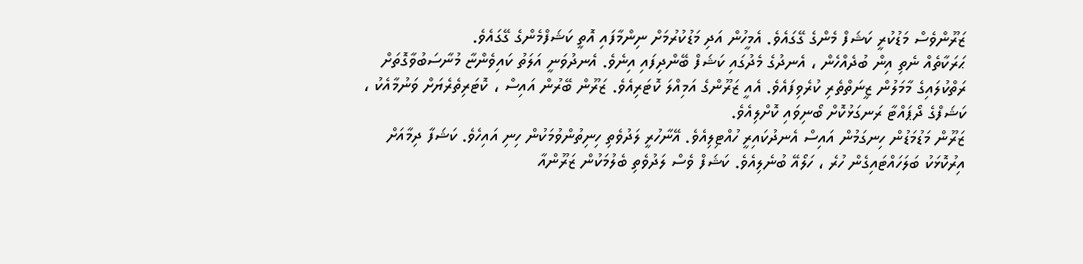ޒަރޫންވެސް މަޑުކުރީ ކަޝަފް މެންގެ ގޭގައެވެ. އެމީހުން އަދި މަޑުކުރުމަށް ނިންމާފައި އޮތީ ކަޝަފްމެންގެ ގޭގައެވެ.
ޙަރަކާތެއް ނެތި އިން ބުދެއްހެން ، އެނދުގެ މެދުގައި ކަޝަފް ބޭންދިފައި އިނެވެ. އެނދުވަނީ އަލަތު ކައިވެންޏާ މުނާސަބުވާގޮތަށް ރަތްކުލައިގެ މާމަލުން ޒީނަތްތެރި ކުރެވިފައެވެ. އެއީ ޒަރޫންގެ އަމިއްލަ ކޮޓަރިއެވެ. ޒަރޫން ބޭރުން އައިސް ، ކޮޓަރިތެރެޔަށް ވަނުމާއެކު ، ކަޝަފްގެ ދޯޕައްޓާ ރަނގަޅުކޮށް ބޯނިވައި ކޮށްލިއެވެ.
ޒަރޫން މަޑުމަޑުން ހިނގަމުން އައިސް އެނދުކައިރީ ހުއްޓިލިއެވެ. އޭނާހުރީ ލަދުވެތި ހިނިތުންވުމަކުން ހިނި އައިހެވެ. ކަޝަފާ ދިމާއަށް އިރުކޮޅަކު ބަލަހައްޓައިގެން ހުރެ ، ހަލޯއޭ ބުނެލިއެވެ. ކަޝަފް ވެސް ލަދުވެތި ބެލުމަކުން ޒަރޫންއާ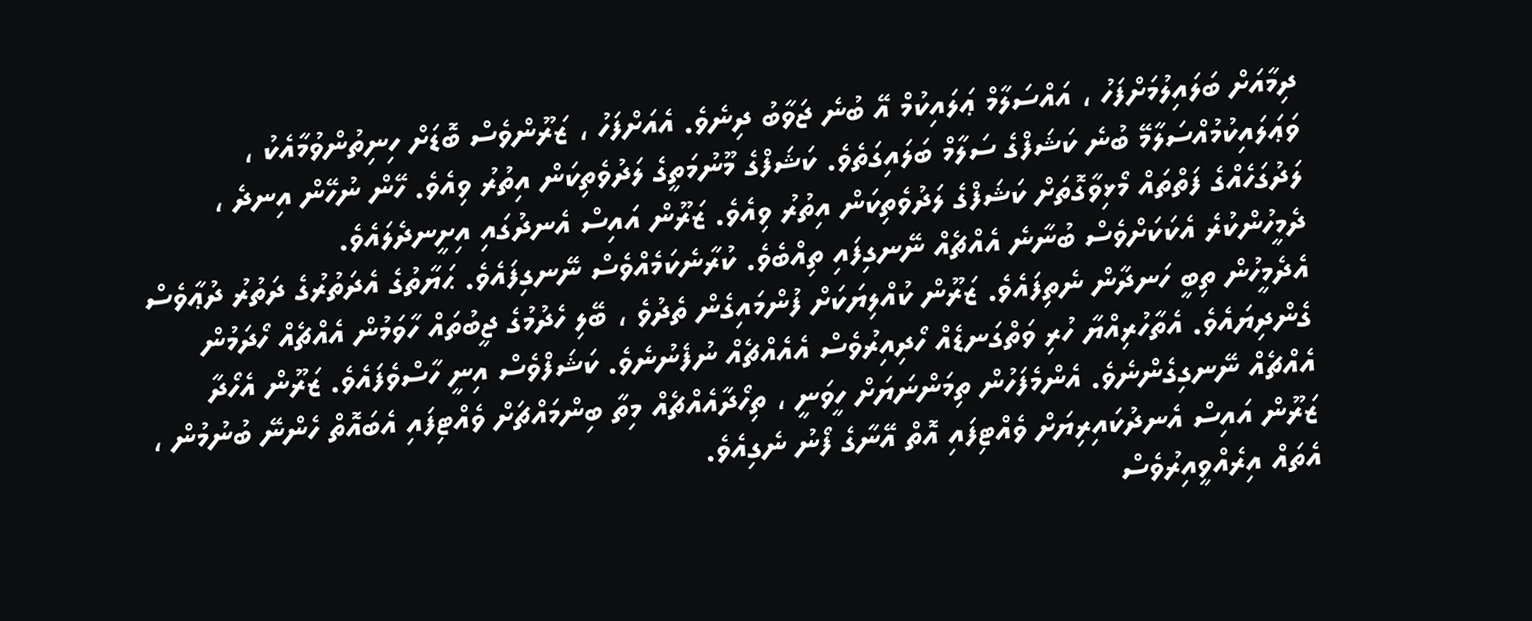ދިމާއަށް ބަލައިލުމަށްފަހު ، އައްސަލާމް ޢަލައިކުމް އޭ ބުނެ ޖަވާބު ދިނެވެ. އެއަށްފަހު ، ޒަރޫންވެސް ބޮޑަށް ހިނިތުންވުމާއެކު ، ވަޢަލައިކުމުއްސަލާމޭ ބުނެ ކަޝަފްގެ ސަލާމް ބަލައިގަތެވެ. ކަޝަފްގެ މޫނުމަތީގެ ލަދުވެތިކަން އިތުރު ވިއެވެ. ހޭން ނުހޭން އިނދެ ، ލަދުގަހެއްގެ ފަތްތައް މޯޅިވާގޮތަށް ކަޝަފްގެ ލަދުވެތިކަން އިތުރު ވިއެވެ. ޒަރޫން އައިސް އެނދުގައި އިށީނދެލައެވެ.
ދެމީހުންކުރެ އެކަކަށްވެސް ބުނާނެ އެއްޗެއް ނޭނގިފައި ތިއްބެވެ. ކުރާނެކަމެއްވެސް ނޭނގިފައެވެ. ޙަޔާތުގެ އެދަތުރުގެ ދަތުރު ދުޢާވެސް އެދެމީހުން ތިބީ ހަނދާން ނެތިފައެވެ. ޒަރޫން ކުއްލިޔަކަށް ފުންމައިގެން ތެދުވެ ، ބޭލި ހެދުމުގެ ޖީބުތައް ހާވަމުން އެއްޗެއް ހޯދަމުން ގެންދިޔައެވެ. އެތާހުރިއްޔާ ހުރި ވަތްގަނޑެއް ހޯދިއިރުވެސް އެއެއްޗެއް ނުފެނުނެވެ. ކަޝަފްވެސް އިނީ ހާސްވެފައެވެ. ޒަރޫން އެހޯދާ އެއްޗެއް ނޭނގިގެންނެވެ. އެންމެފަހުން ތިމަންނަޔަށް ހީވަނީ ، ތިހޯދާއެއްޗެއް މިތާ ބިންމައްޗަށް ވެއްޓިފައި އެބައޮތް ހެންނޭ ބުނުމުން ، ޒަރޫން އައިސް އެނދުކައިރިޔަށް ވެއްޓިފައި އޮތް އޭނާގެ ފޯނު ނެގިއެވެ.
އެތައް އިރެއްވީއިރުވެސް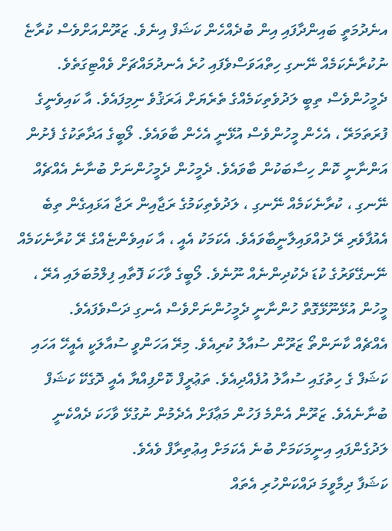އނެދުމަތީ ބައިންދާފައި އިން ބުދެއްހެން ކަޝަފް އިނެވެ. ޒަރޫންއަށްވެސް ކުރާޏެ ނުކުރާނެކަމެއް ނޭނގި ހިތްއަވަސްވެފައި ހުރެ އެނދުމައްޗަށް ވެއްޓިގަތެވެ. ދެމީހުންވެސް ތިބީ ލަދުވެތިކަމެއްގެ ތެރެޔަށް ޣަރަޤުވެ ނިމިފައެވެ. އާ ކައިވެނީގެ ފުރަތަމަރޭ ، އެހެން މީހުންވެސް އުޅޭނީ އެހެން ބާވައެވެ. ލޯބީގެ އަދާތަކުގެ ފެށުން އަންނާނީ ކޮން ހިސާބަކުން ބާވައެވެ. ދެމީހުން ދެމީހުންނަށް ބުނާނެ އެއްޗެއް ނޭނގި ، ކުރާނެކަމެއް ނޭނގި ، ލަދުވެތިކަމުގެ ރަޖާއިން ރަޖާ އަޅައިގެން ތިބެ އެއުފާވެރި ރޭ ދުއްވައިލާނީބާވައެވެ. އެކަމަކު އެއީ ، އާ ކައިވެންޏެއްގެ ރޭ ކުރާނެކަމެއް ނޭނގޭވަރުގެ ކުޑަ ދެކުދިންނެއް ނޫނެވެ. ލޯބީގެ ވާހަކަ ފޮތާއި ފިލްމުބަލައި އެރޭ ، މީހުން އުޅޭނޫޅޭގޮތް ހުންނާނީ ދެމީހުންނަށްވެސް އެނގި ދަސްވެފައެވެ.
އެއްޗެއް ކާނަންތޯ ޒަރޫން ސުއާލު ކުރިއެވެ. މިރޭ އަހަންވީ ސުއާލަކީ އެއީހޭ އަހައި ކަޝަފް ގެ ހިތުގައި ސުއާލު އުފެއްދިއެވެ. ތަޢުރީފް ކޮށްފިއްޔާ އެއީ ދޮގެކޭ ކަޝަފް ބުނާނެއެވެ. ޒަރޫން އެންމެ ފަހުން މަޢާފަށް އެދެމުން ނުގުޅޭ ވާހަކަ ދެއްކެނީ ލަދުގެންފައި އިނީމަކަމަށް ބުނެ އެކަމަށް އިޢުތިރާފް ވެއެވެ.
ކަޝަފާ ދިމާވީމަ ދައްކަންހުރި އެތައް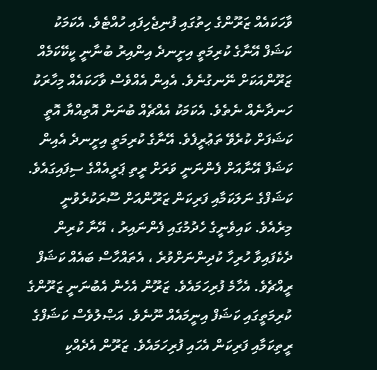ވާހަކައެއް ޒަރޫންގެ ހިތުގައި ފުނިޖެހިފައި ހުއްޓެވެ. އެކަމަކު ކަޝަފް އޭނާގެ ކުރިމަތީ އިށީނދެ އިންއިރު ބުނާނީ ކީކޭކަމެއް ޒަރޫންއަކަށް ނޭނގުނެވެ. އެއިން އެއްވެސް ވާހަކައެއް މިހާރަކު ހަނދާނެއް ނެތެވެ. އެކަމަކު އެއްޗެއް ބުނަން އޮތިއްޔާ އޮތީ ކަޝަފަށް ކުރެވޭ ތަޢުރީފެވެ. އޭނާގެ ކުރިމަތީ އިށީނދެ އެއިން ކަޝަފް އޭނާއަށް ފެންނަނީ ވަރަށް ރީތި ޕަރީއެއްގެ ސިފައިގައެވެ. ކަޝަފްގެ ނަލަކަމާއި ފަރިކަން ޒަރޫންއަށް ސޫރަކުރެވުނީ މިރެއެވެ. ކައިވެނީގެ ހެދުމުގައި ފެންނައިރު ، އޭނާ ކުރިން ދެކެފައިވާ ހުރިހާ ކުދިންނަށްވުރެ ، އެތައްހާސް ބައެއް ކަޝަފް ރީއްޗެވެ. އެހާމެ ފުރިހަމައެވެ. ޒަރޫން އެހެން އެބުނަނީ ޒަރޫންގެ ކުރިމަތީގައި ކަޝަފް އިނީމައެއް ނޫނެވެ. އަޞްލުވެސް ކަޝަފްގެ ރީތިކަމާއި ފަރިކަން އެހައި ފުރިހަމައެވެ. ޒަރޫން އެދެއްކި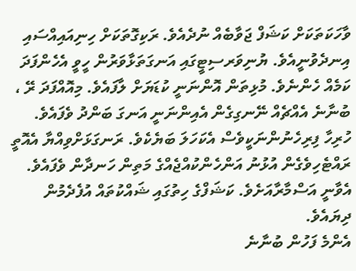ވާހަކަތަކަށް ކަޝަފް ޖަވާބެއް ނުދެއެވެ. ރަކިގޮތަކަށް ހިނިއައިއްސައި އިނދެވުނީއެވެ. ޔުނިވަރސިޓީގައި އަނގަތަޅާވަރުން ހީވީ އެހެންފަދަ ކަމެއް ހެންނެވެ. މުޅިތަން އޮންނަނީ ކުޑަޔަށް ލާފައެވެ. މިއޮއްފަދަ ރޭ ، ބުނާނެ އެއްޗެއް ނޭނގިގެން އެއިންނަނީ އަނގަ ބަންދު ވެފައެވެ. ހުރިހާ ފިރިހެނުންނަކީވެސް އެކަހަލަ ބަޔެކެވެ. ރަނގަޅަށްވިއްޔާ އެއޮތީ ރައްޓެހިވެގެން އުޅުނު އަންހެންކުއްޖެއްގެ މަތިން ހަނދާން ވެފައެވެ. އެވާނީ އަސްމާރާއަށެވެ. ކަޝަފްގެ ހިތުގައި ޝައްކުތައް އުފެދެމުން ދިޔައެވެ.
އެންމެ ފަހުން ބުނާނެ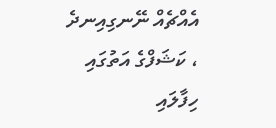އެއްޗެއް ނޭނގިއިނދެ ، ކަޝަފްގެ އަތުގައި ހިފާލައި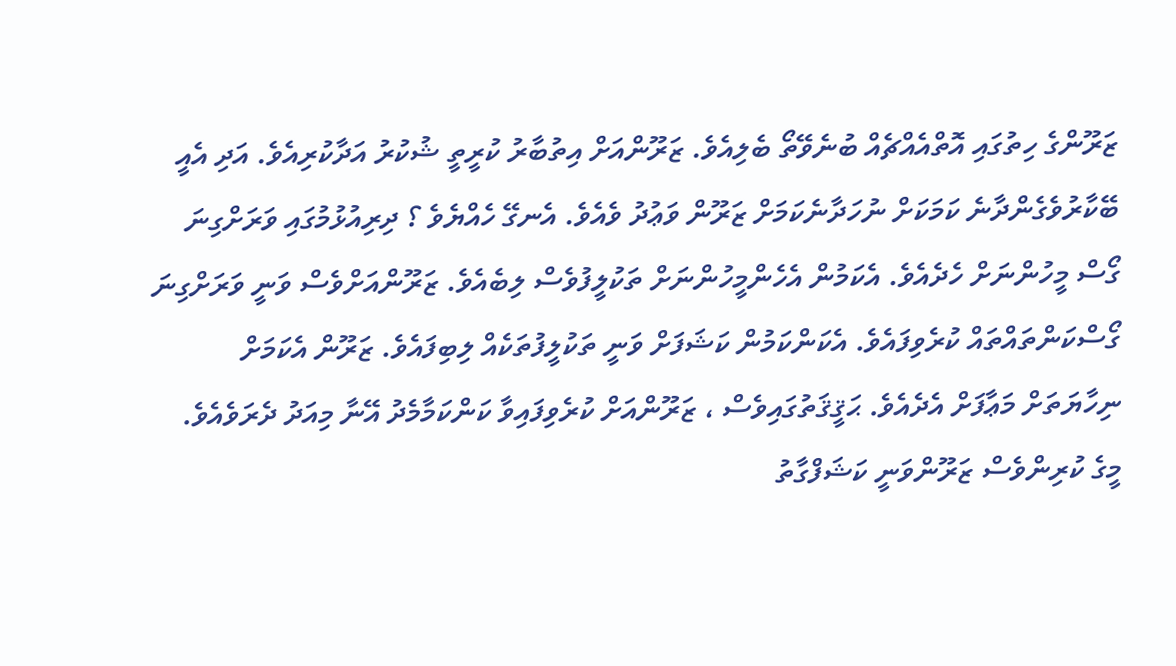ޒަރޫންގެ ހިތުގައި އޮތްއެއްޗެއް ބުނެވޭތޯ ބެލިއެވެ. ޒަރޫންއަށް އިތުބާރު ކުރީތީ ޝުކުރު އަދާކުރިއެވެ. އަދި އެއީ ބޭކާރުވެގެންދާނެ ކަމަކަށް ނުހަދާނެކަމަށް ޒަރޫން ވަޢުދު ވެއެވެ. އެނގޭ ހެއްޔެވެ ؟ ދިރިއުޅުމުގައި ވަރަށްގިނަ ގޯސް މީހުންނަށް ހެދެއެވެ. އެކަމުން އެހެންމީހުންނަށް ތަކުލީފުވެސް ލިބެއެވެ. ޒަރޫންއަށްވެސް ވަނީ ވަރަށްގިނަ ގޯސްކަންތައްތައް ކުރެވިފައެވެ. އެކަންކަމުން ކަޝަފަށް ވަނީ ތަކުލީފުތަކެއް ލިބިފައެވެ. ޒަރޫން އެކަމަށް ނިހާޔަތަށް މަޢާފަށް އެދެއެވެ. ޙަޤީޤަތުގައިވެސް ، ޒަރޫންއަށް ކުރެވިފައިވާ ކަންކަމާމެދު އޭނާ މިއަދު ދެރަވެއެވެ.
މީގެ ކުރިންވެސް ޒަރޫންވަނީ ކަޝަފްގާތު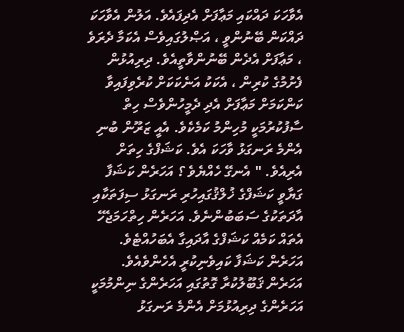އެވާހަކަ ދައްކައި މަޢާފަށް އެދިފައެވެ. އަލުން އެވާހަކަ ދައްކަން ބޭނުންވީ ، އަޞްލުގައިވެސް އެކަމާ ދެރަވެ ، މަޢާފަށް އެދެން ބޭނުންވާތީއެވެ. ދިރިއުޅުން ފެށުމުގެ ކުރިން ، އެކަކު އަނެކަކަށް ކުރެވިފައިވާ ކަންކަމަށް މަޢާފަށް އެދި ދެމީހުންވެސް ހިތް ސާފުކުރުމަކީ މުހިންމު ކަމެކެވެ. އެއީ ޒަރޫން ބުނި އެންމެ ރަނގަޅު ވާހަކަ އެވެ. ކަޝަފްގެ ހިތަށް އެރިއެވެ. " އެނގޭ ހެއްޔެވެ ؟ އަހަރެން ކަޝަފާ ގަޔާވީ ކަޝަފްގެ ޚުލްޤުގައިހުރި ރަނގަޅު ސިފަތަކާއި އާދަތަކުގެ ސަބަބުންނެވެ. އަހަރެން ހިތްހަމަޖެހޭ އެތައް ކަމެއް ކަޝަފްގެ އާދައިގާ އެބަހުއްޓެވެ. އަހަރެން ކަޝަފާ ކައިވެނިކުރީ އެހެންވެއެވެ. އަހަރެން ޤަބޫލުކުރާ ގޮތުގައި އަހަރެންގެ ނިންމުމަކީ އަހަރެންގެ ދިރިއުޅުމަށް އެންމެ ރަނގަޅު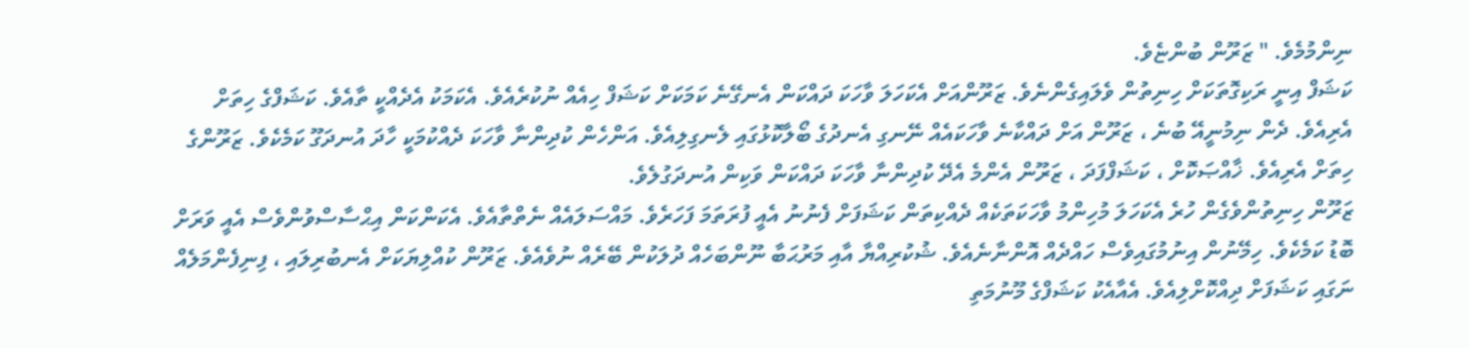ނިންމުމެވެ. " ޒަރޫން ބުންޏެވެ.
ކަޝަފް އިނީ ރަކިގޮތަކަށް ހިނިތުން ވެލައިގެންނެވެ. ޒަރޫންއަށް އެކަހަލަ ވާހަކަ ދައްކަން އެނގޭނެ ކަމަކަށް ކަޝަފް ހިއެއް ނުކުރެއެވެ. އެކަމަކު އެދެއްކީ ތާއެވެ. ކަޝަފްގެ ހިތަށް އެރިއެވެ. ދެން ނިމުނީއޭ ބުނެ ، ޒަރޫން އަށް ދައްކާނެ ވާހަކައެއް ނޭނގި އެނދުގެ ބޯލާކޮޅުގައި ލެނގިލިއެވެ. އަންހެން ކުދިންނާ ވާހަކަ ދެއްކުމަކީ ހާދަ އުނދަގޫ ކަމެކެވެ. ޒަރޫންގެ ހިތަށް އެރިއެވެ. ޚާއްޞަކޮށް ، ކަޝަފްފަދަ ، ޒަރޫން އެންމެ އެދޭ ކުދިންނާ ވާހަކަ ދައްކަން ވަކިން އުނދަގުލެވެ.
ޒަރޫން ހިނިތުންވެގެން ހުރެ އެކަހަލަ މުހިންމު ވާހަކަތަކެއް ދެއްކިތަން ކަޝަފަށް ފެނުނު އެއީ ފުރަތަމަ ފަހަރެވެ. މައްސަލައެއް ނެތްތާއެވެ. އެކަންކަން އިޙްސާސްވުންވެސް އެއީ ވަރަށް ބޮޑު ކަމެކެވެ. ހިމޭނުން އިނުމުގައިވެސް ހައްދެއް އޮންނާނެއެވެ. ޝުކުރިއްޔާ އާއި މަރުޙަބާ ނޫންބަހެއް ދުލަކުން ބޭރެއް ނުވެއެވެ. ޒަރޫން ކުއްލިޔަކަށް އެނބުރިލައި ، ފިނިފެންމަލެއް ނަގައި ކަޝަފަށް ދިއްކޮށްލިއެވެ. އެއާއެކު ކަޝަފްގެ މޫނުމަތި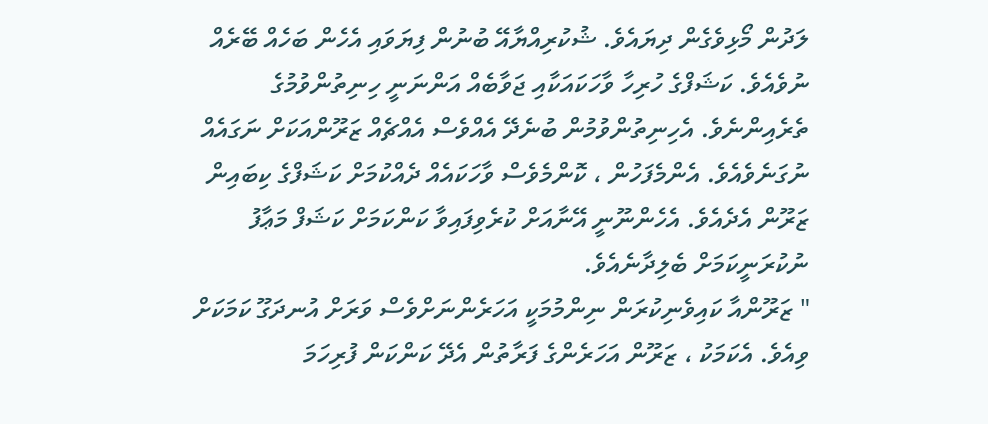ލަދުން މޯޅިވެގެން ދިޔައެވެ. ޝުކުރިއްޔާއޭ ބުނުން ފިޔަވައި އެހެން ބަހެއް ބޭރެއް ނުވެއެވެ. ކަޝަފްގެ ހުރިހާ ވާހަކައަކާއި ޖަވާބެއް އަންނަނީ ހިނިތުންވުމުގެ ތެރެއިންނެވެ. އެހިނިތުންވުމުން ބުނެދޭ އެއްވެސް އެއްޗެއް ޒަރޫންއަކަށް ނަގައެއް ނުގަނެވެއެވެ. އެންމެފަހުން ، ކޮންމެވެސް ވާހަކައެއް ދެއްކުމަށް ކަޝަފްގެ ކިބައިން ޒަރޫން އެދެއެވެ. އެހެންނޫނީ އޭނާއަށް ކުރެވިފައިވާ ކަންކަމަށް ކަޝަފް މަޢާފު ނުކުރަނީކަމަށް ބެލިދާނެއެވެ.
" ޒަރޫންއާ ކައިވެނިކުރަން ނިންމުމަކީ އަހަރެންނަށްވެސް ވަރަށް އުނދަގޫ ކަމަކަށް ވިއެވެ. އެކަމަކު ، ޒަރޫން އަހަރެންގެ ފަރާތުން އެދޭ ކަންކަން ފުރިހަމަ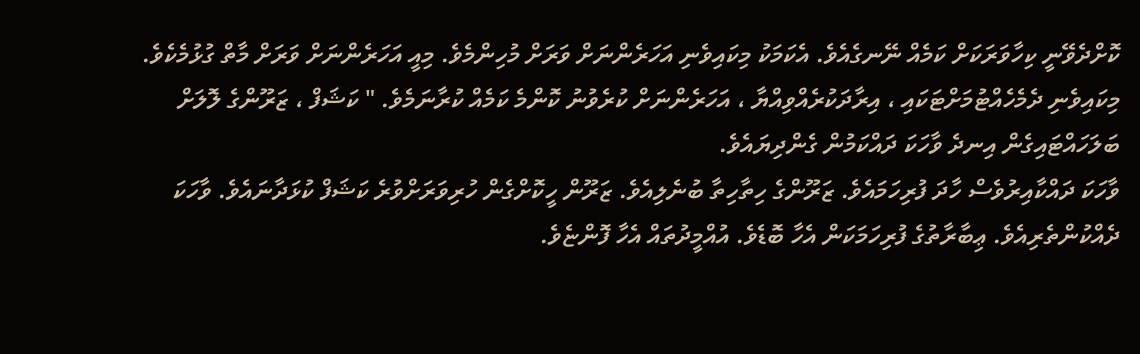ކޮށްދެވޭނީ ކިހާވަރަކަށް ކަމެއް ނޭނގެއެވެ. އެކަމަކު މިކައިވެނި އަހަރެންނަށް ވަރަށް މުހިންމެވެ. މިއީ އަހަރެންނަށް ވަރަށް މާތް ގުޅުމެކެވެ. މިކައިވެނި ދެމެހެއްޓުމަށްޓަކައި ، އިރާދަކުރެއްވިއްޔާ ، އަހަރެންނަށް ކުރެވުނު ކޮންމެ ކަމެއް ކުރާނަމެވެ. " ކަޝަފް ، ޒަރޫންގެ ލޮލަށް ބަލަހައްޓައިގެން އިނދެ ވާހަކަ ދައްކަމުން ގެންދިޔައެވެ.
ވާހަކަ ދައްކާއިރުވެސް ހާދަ ފުރިހަމައެވެ. ޒަރޫންގެ ހިތާހިތާ ބުނެލިއެވެ. ޒަރޫން ހީކޮށްގެން ހުރިވަރަށްވުރެ ކަޝަފް ކުޅަދާނައެވެ. ވާހަކަ ދެއްކުންތެރިއެވެ. ޢިބާރާތުގެ ފުރިހަމަކަން އެހާ ބޮޑެވެ. އުއްމީދުތައް އެހާ ފޮންޏެވެ.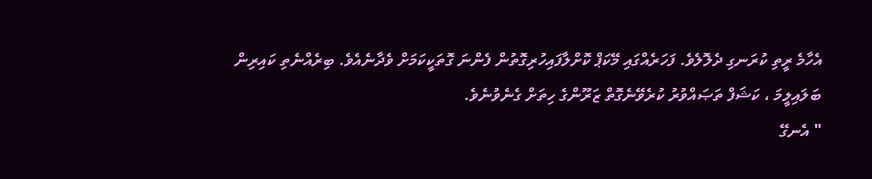އެހާމެ ރީތި ކުރަނގި ދެލޮލެވެ. ފަހަރެއްގައި މޭކަޕް ކޮށްލާފައިހުރިގޮތުން ފެންނަ ގޮތަކީކަމަށް ވެދާނެއެވެ. ބިރެއްނެތި ކައިރިން ބަލައިލީމަ ، ކަޝަފް ތަޞައްވުރު ކުރެވޭނެގޮތް ޒަރޫންގެ ހިތަށް ގެނެވުނެވެ.
" އެނގޭ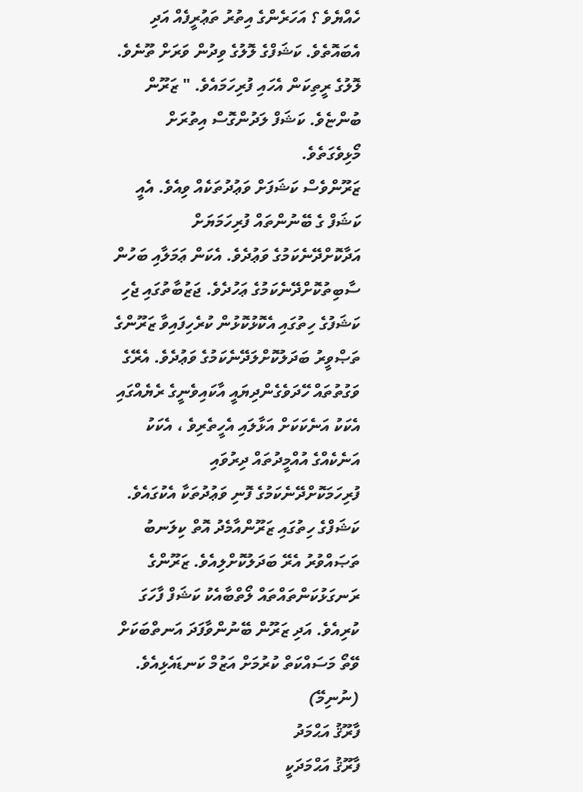ހެއްޔެވެ ؟ އަހަރެންގެ އިތުރު ތަޢުރީފެއް އަދި އެބައޮތެވެ. ކަޝަފްގެ ލޮލުގެ ވިދުން ވަރަށް ތޫނެވެ. ލޮލުގެ ރީތިކަން އެހައި ފުރިހަމައެވެ. " ޒަރޫން ބުންޏެވެ. ކަޝަފް ލަދުންގޮސް އިތުރަށް މޯޅިވެގަތެވެ.
ޒަރޫންވެސް ކަޝަފަށް ވަޢުދުތަކެއް ވިއެވެ. އެއީ ކަޝަފް ގެ ބޭނުންތައް ފުރިހަމަޔަށް އަދާކޮށްދޭނެކަމުގެ ވަޢުދެވެ. އެކަން ޢަމަލާއި ބަހުން ސާބިތުކޮށްދޭނެކަމުގެ ޢަހުދެވެ. ޖަޒުބާތުގައި ޖެހި ކަޝަފުގެ ހިތުގައި އެކޮޅުކޮޅުން ކުރެހިފައިވާ ޒަރޫންގެ ތަޞްވީރު ބަދަލުކޮށްލަދޭނެކަމުގެ ވަޢުދެވެ. އެރޭގެ ވަގުތުތައް ހޭދަވެގެންދިޔައީ އާކައިވެނީގެ ރެޔެއްގައި އެކަކު އަނެކަކަށް އަޅާލައި އެހީތެރިވެ ، އެކަކު އަނެކެއްގެ އުއްމީދުތައް ދިރުވައި ފުރިހަމަކޮށްދޭނެކަމުގެ ފޮނި ވަޢުދުތަކާ އެކުގައެވެ.
ކަޝަފްގެ ހިތުގައި ޒަރޫންއާމެދު އޮތް ކިލަނބު ތަޞައްވުރު އެރޭ ބަދަލުކޮށްލިއެވެ. ޒަރޫންގެ ރަނގަޅުކަންތައްތައް ލޯތްބާއެކު ކަޝަފް ފާހަގަ ކުރިއެވެ. އަދި ޒަރޫން ބޭނުންވާފަދަ އަނތްބަކަށް ވޭތޯ މަސައްކަތް ކުރުމަށް އަޒުމް ކަނޑައެޅިއެވެ.
(ނުނިމޭ)
ފާރޫޤު އަޙްމަދު
ފާރޫޤު އަޙްމަދަކީ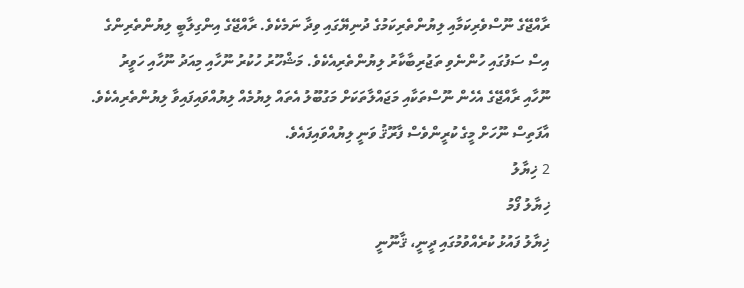ރާއްޖޭގެ ނޫސްވެރިކަމާއި ލިޔުންތެރިކަމުގެ ދުނިޔޭގައި ވިދާ ނަމެކެވެ. ރާއްޖޭގެ އިންގިލާބީ ލިޔުންތެރިންގެ އިސް ސަފުގައި ހުންނެވި ތަޖުރިބާކާރު ލިޔުންތެރިއެކެވެ. މަޝްހޫރު ހުކުރު ނޫހާއި މިއަދު ނޫހާއި ހަވީރު ނޫހާއި ރާއްޖޭގެ އެހެން ނޫސްތަކާއި މަޖައްލާތަކަށް މަގުބޫލު އެތައް ލިޔުމެއް ލިޔުއްވައިފައިވާ ލިޔުންތެރިއެކެވެ. އާފަތިސް ނޫހަށް މީގެ ކުރީންވެސް ފާރޫޤު ވަނީ ލިޔުއްވައިފައެވެ.
2 ޚިޔާލު
ޚިޔާލު ފޯމު
ޚިޔާލު ފައުޅު ކުރެއްވުމުގައި ދީނީ، ޤާނޫނީ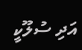އަދި ސުލޫކީ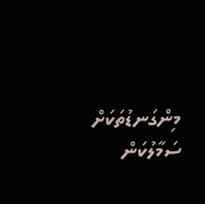މިންގަނޑުތަކަށް ސަމާލުކަން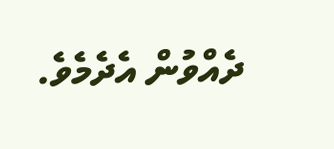ދެއްވުން އެދެމެވެ.